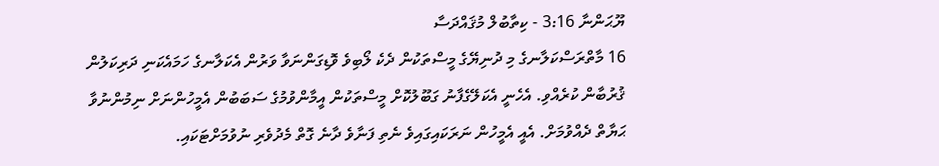ޔޫޙަންނާ 3:16 - ކިތާބުލް މުޤައްދަސާ
16 މާތްރަސްކަލާނގެ މި ދުނިޔޭގެ މީސްތަކުން ދެކެ ލޯބިވެ ވޮޑިގަންނަވާ ވަރުން އެކަލާނގެ ހަމައެކަނި ދަރިކަލުން ޤުރުބާން ކުރެއްވި. އެހެނީ އެކަލޭގެފާނު ގަބޫލުކޮށް މީސްތަކުން އީމާންވުމުގެ ސަބަބުން އެމީހުންނަށް ނިމުންނުވާ ޙަޔާތް ދެއްވުމަށް. އެއީ އެމީހުން ނަރަކައިގައިވެ ނެތި ފަނާވެ ދާނެ ގޮތް މެދުވެރި ނުވުމަށްޓަކައި.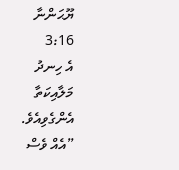ޔޫޙަންނާ 3:16
އެ ހިނދު މަލާއިކަތާ އެންގެވިއެވެ. ”އެއް ވެސް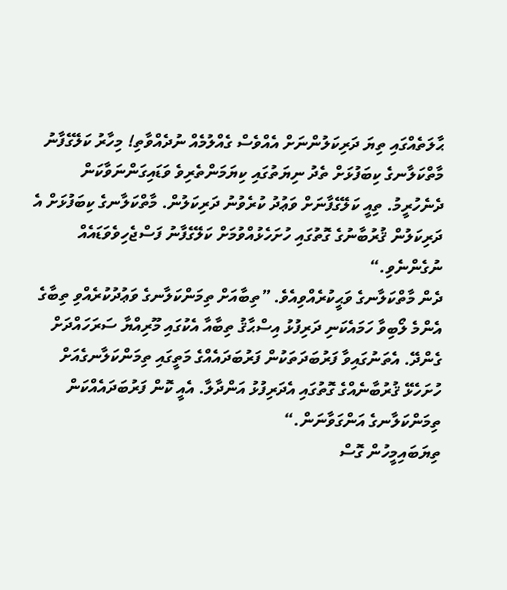ޙާލަތެއްގައި ތިޔަ ދަރިކަލުންނަށް އެއްވެސް ގެއްލުމެއް ނުދެއްވާތި! މިހާރު ކަލޭގެފާނު މާތްކަލާނގެ ކިބަފުޅަށް ތެދު ނިޔަތުގައި ކިޔަމަންތެރިވެ ވަޑައިގަންނަވާކަން ދެނެހުރީމު. ތިއީ ކަލޭގެފާނަށް ވަޢުދު ކުރެވުނު ދަރިކަލުން. މާތްކަލާނގެ ކިބަފުޅަށް އެ ދަރިކަލުން ޤުރުބާނުގެ ގޮތުގައި ހުށަހެޅުއްވުމަށް ކަލޭގެފާނު ފަސްޖެހިވެވަޑައެއް ނުގެންނެވި.“
ދެން މާތްކަލާނގެ ވަޙީކުރެއްވިއެވެ. ”ތިބާއަށް ތިމަންކަލާނގެ ވަޢުދުކުރެއްވި ތިބާގެ އެންމެ ލޯބިވާ ހަމައެކަނި ދަރިފުޅު އިސްޙާޤު ތިބާއާ އެކުގައި މޫރިއްޔާ ސަރަހައްދަށް ގެންދޭ. އެތަނުގައިވާ ފަރުބަދަތަކުން ފަރުބަދައެއްގެ މަތީގައި ތިމަންކަލާނގެއަށް ހުށަހެޅޭ ޤުރުބާނެއްގެ ގޮތުގައި އެދަރިފުޅު އަންދާލާ. އެއީ ކޮން ފަރުބަދައެއްކަން ތިމަންކަލާނގެ އަންގަވާނަން.“
ތިޔަބައިމީހުން ގޮސް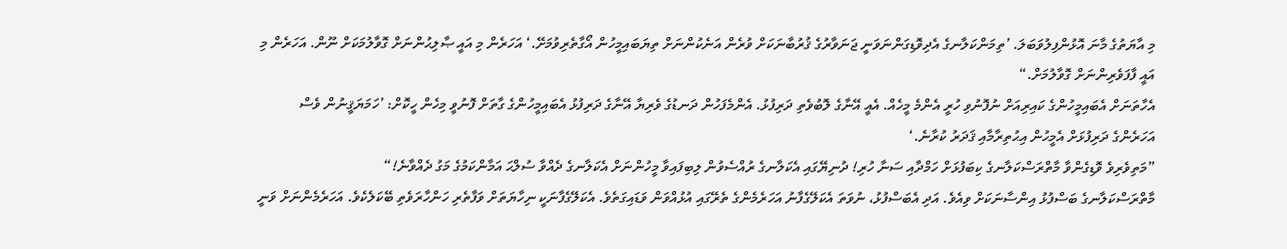މި އާޔަތުގެ މާނަ އޮޅުންފިލުވަބަލަ. ’ތިމަންކަލާނގެ އެދިވޮޑިގަންނަވަނީ ޖަނަވާރުގެ ޤުރުބާނަކަށް ވުރެން އަނެކުންނަށް ތިޔަބައިމީހުން އޯގާތެރިވުމަށޭ.‘ އަހަރެން މި އައީ ޞާލިޙުންނަށް ގޮވާލުމަކަށް ނޫން. އަހަރެން މި އައީ ފާފަވެރިންނަށް ގޮވާލުމަށް.“
އެހާތަނަށް އެބައިމީހުންގެ ކައިރިއަށް ނުފޮނުވި ހުރީ އެންމެ މީހެއް. އެއީ އޭނާގެ ލޮބުވެތި ދަރިފުޅު. އެންމެފަހުން ދަނޑުގެ ވެރިޔާ އޭނާގެ ދަރިފުޅު އެބައިމީހުންގެ ގާތަށް ފޮނުވީ މިހެން ހީކޮށް: ’ހަމަޔަޤީނުން ވެސް އަހަރެންގެ ދަރިފުޅަށް އެމީހުން އިޙުތިރާމާއި ޤަދަރު ކުރާނެ.‘
”މަތިވެރިވެ ވޮޑިގެންވާ މާތްރަސްކަލާނގެ ކިބަފުޅަށް ހަމްދާއި ސަނާ ހުރި! ދުނިޔޭގައި އެކަލާނގެ ރުއްސެވުން ލިބިފައިވާ މީހުންނަށް އެކަލާނގެ ދެއްވާ ސުލްޙަ އަމާންކަމުގެ މަގު ދެއްވާނެ!“
މާތްރަސްކަލާނގެ ބަސްފުޅު އިންސާނަކަށް ވިއެވެ. އަދި އެބަސްފުޅު، ނުވަތަ އެކަލޭގެފާނު އަހަރެމެންގެ ތެރޭގައި އުޅުއްވަން ވަޑައިގަތެވެ. އެކަލޭގެފާނަކީ ނިހާޔަތަށް ވަފާތެރި ހަންހާރަވެތި ބޭކަލެކެވެ. އަހަރެމެންނަށް ވަނީ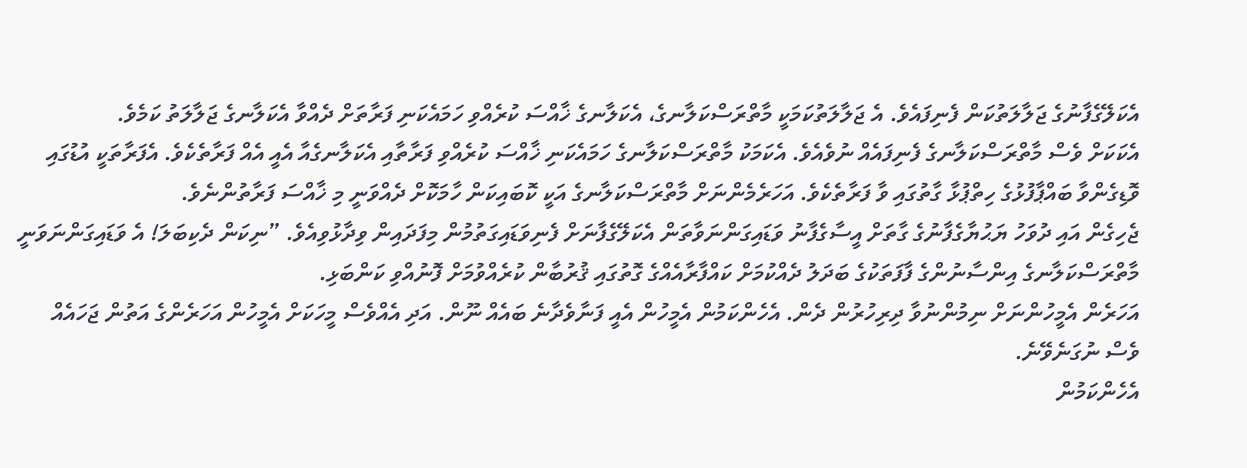އެކަލޭގެފާނުގެ ޖަލާލަތުކަން ފެނިފައެވެ. އެ ޖަލާލަތުކަމަކީ މާތްރަސްކަލާނގެ، އެކަލާނގެ ޚާއްސަ ކުރެއްވި ހަމައެކަނި ފަރާތަށް ދެއްވާ އެކަލާނގެ ޖަލާލަތު ކަމެވެ.
އެކަކަށް ވެސް މާތްރަސްކަލާނގެ ފެނިފައެއް ނުވެއެވެ. އެކަމަކު މާތްރަސްކަލާނގެ ހަމައެކަނި ޚާއްސަ ކުރެއްވި ފަރާތާއި އެކަލާނގެއާ އެއީ އެއް ފަރާތެކެވެ. އެފަރާތަކީ އުޑުގައި ވޮޑިގެންވާ ބައްޕާފުޅުގެ ހިތްޕުޅާ ގާތުގައި ވާ ފަރާތެކެވެ. އަހަރެމެންނަށް މާތްރަސްކަލާނގެ އަކީ ކޮބައިކަން ހާމަކޮށް ދެއްވަނީ މި ޚާއްސަ ފަރާތުންނެވެ.
ޖެހިގެން އައި ދުވަހު ޔަޙުޔާގެފާނުގެ ގާތަށް އީސާގެފާނު ވަޑައިގަންނަވާތަން އެކަލޭގެފާނަށް ފެނިވަޑައިގަތުމުން މިފަދައިން ވިދާޅުވިއެވެ. ”ނިކަން ދެކިބަލަ! އެ ވަޑައިގަންނަވަނީ މާތްރަސްކަލާނގެ އިންސާނުންގެ ފާފަތަކުގެ ބަދަލު ދެއްކުމަށް ކައްފާރާއެއްގެ ގޮތުގައި ޤުރުބާން ކުރެއްވުމަށް ފޮނުއްވި ކަންބަޅި.
އަހަރެން އެމީހުންނަށް ނިމުންނުވާ ދިރިހުރުން ދެން. އެހެންކަމުން އެމީހުން އެއީ ފަނާވެދާނެ ބައެއް ނޫން. އަދި އެއްވެސް މީހަކަށް އެމީހުން އަހަރެންގެ އަތުން ޖަހައެއް ވެސް ނުގަނެވޭނެ.
އެހެންކަމުން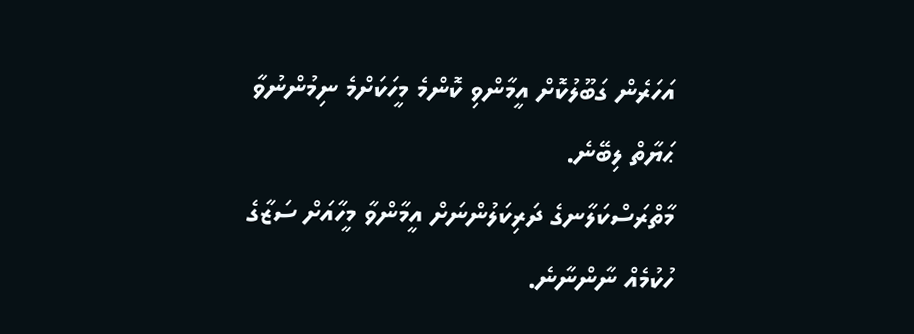އަހަރެން ގަބޫލުކޮށް އީމާންވި ކޮންމެ މީހަކަށްމެ ނިމުންނުވާ ޙަޔާތް ލިބޭނެ.
މާތްރަސްކަލާނގެ ދަރިކަލުންނަށް އީމާންވާ މީހާއަށް ސަޒާގެ ހުކުމެއް ނާންނާނެ.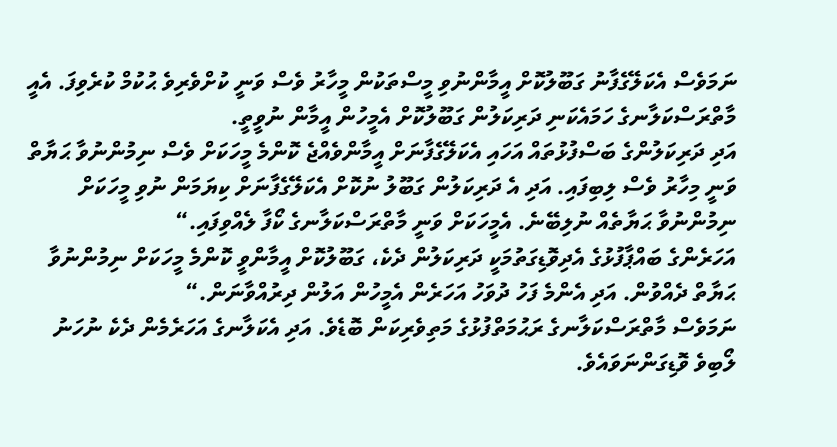ނަމަވެސް އެކަލޭގެފާނު ގަބޫލުކޮށް އީމާންނުވި މީސްތަކުން މީހާރު ވެސް ވަނީ ކުށްވެރިވެ ޙުކުމް ކުރެވިފަ. އެއީ މާތްރަސްކަލާނގެ ހަމައެކަނި ދަރިކަލުން ގަބޫލުކޮށް އެމީހުން އީމާން ނުވީތީ.
އަދި ދަރިކަލުންގެ ބަސްފުޅުތައް އަހައި އެކަލޭގެފާނަށް އީމާންވެއްޖެ ކޮންމެ މީހަކަށް ވެސް ނިމުންނުވާ ޙަޔާތް ވަނީ މިހާރު ވެސް ލިބިފައި. އަދި އެ ދަރިކަލުން ގަބޫލު ނުކޮށް އެކަލޭގެފާނަށް ކިޔަމަން ނުވި މީހަކަށް ނިމުންނުވާ ޙަޔާތެއް ނުލިބޭނެ. އެމީހަކަށް ވަނީ މާތްރަސްކަލާނގެ ކޯފާ ލެއްވިފައި.“
އަހަރެންގެ ބައްޕާފުޅުގެ އެދިވޮޑިގަތުމަކީ ދަރިކަލުން ދެކެ، ގަބޫލުކޮށް އީމާންވީ ކޮންމެ މީހަކަށް ނިމުންނުވާ ޙަޔާތް ދެއްވުން. އަދި އެންމެ ފަހު ދުވަހު އަހަރެން އެމީހުން އަލުން ދިރުއްވާނަން.“
ނަމަވެސް މާތްރަސްކަލާނގެ ރަޙުމަތްފުޅުގެ މަތިވެރިކަން ބޮޑެވެ. އަދި އެކަލާނގެ އަހަރެމެން ދެކެ ނުހަނު ލޯބިވެ ވޮޑިގަންނަވައެވެ.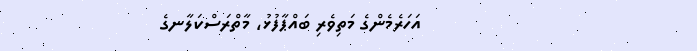އަހަރެމެންގެ މަތިވެރި ބައްޕާފުޅު، މާތްރަސްކަލާނގެ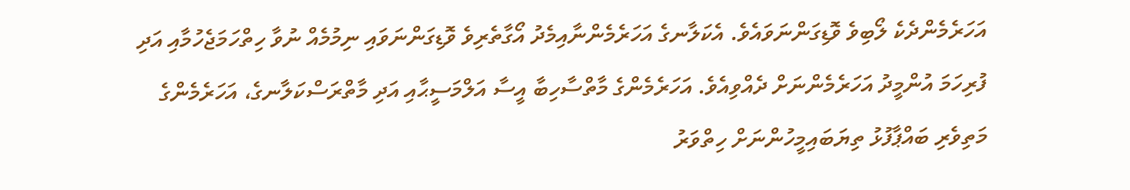އަހަރެމެންދެކެ ލޯބިވެ ވޮޑިގަންނަވައެވެ. އެކަލާނގެ އަހަރެމެންނާއިމެދު އޯގާތެރިވެ ވޮޑިގަންނަވައި ނިމުމެއް ނުވާ ހިތްހަމަޖެހުމާއި އަދި ފުރިހަމަ އުންމީދު އަހަރެމެންނަށް ދެއްވިއެވެ. އަހަރެމެންގެ މާތްސާހިބާ އީސާ އަލްމަސީޙާއި އަދި މާތްރަސްކަލާނގެ، އަހަރެމެންގެ މަތިވެރި ބައްޕާފުޅު ތިޔަބައިމީހުންނަށް ހިތްވަރު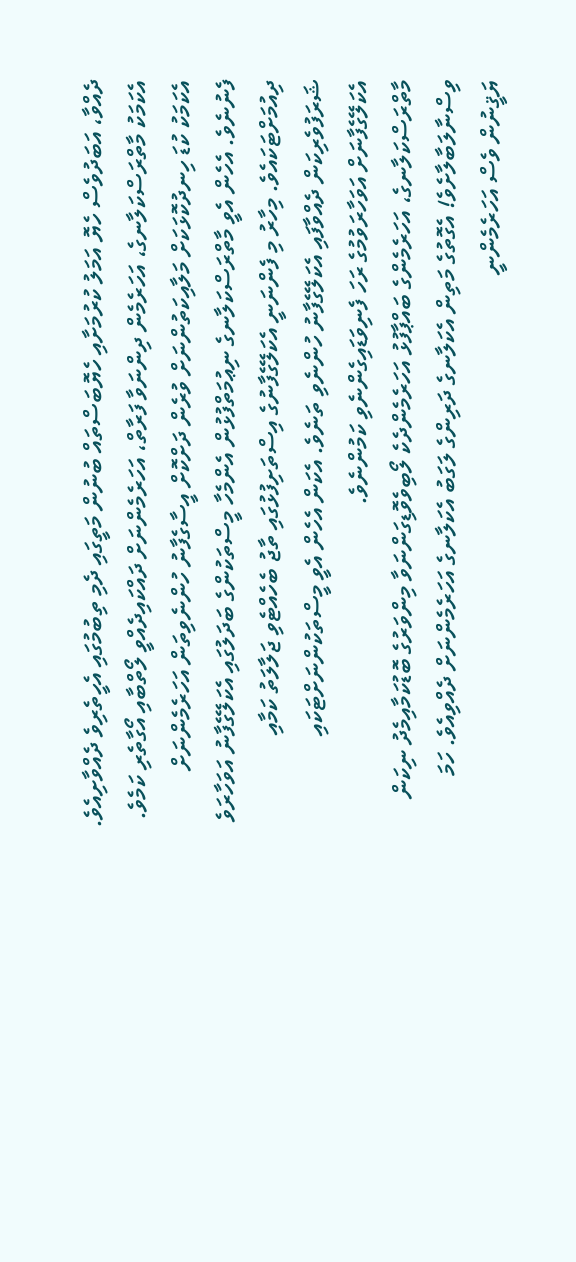ދެއްވާ، އަބަދުވެސް ހެޔޮ އަމަލު ކުރުމަށާއި ހެޔޮބަސްތައް ބުނުން މަތީގައި ދެމި ތިބުމުގައި އެހީތެރިވެ ދެއްވާށިއެވެ.
އެކަމަކު މާތްރަސްކަލާނގެ، އަހަރެމެން ދިންނަވާ ފަރާތް، އަހަރެމެންނަށް ދައްކައިދެއްވީ ލޯތްބާއި އޯގާތެރި ކަމެވެ.
އެކަމަކު ކުޑަ ހިނދުކޮޅަކަށް މަލާއިކަތުންނަށް ވުރެން ދަށްކޮށް އީސާގެފާނު ހުންނެވިތަން އަހަރެމެންނަށް ފެނުނެވެ. އެހެން އެވީ މާތްރަސްކަލާނގެ ނިޢުމަތްފުޅުން އެންމެހާ މީސްތަކުންގެ ބަދަލުގައި އެކަލޭގެފާނު އަވަހާރަވެ ދިއުމަށްޓަކައެވެ. މިހާރު މި ފެންނަނީ އެކަލޭގެފާނުގެ އިސްތަށިފުޅުގައި ތާޖު ބެހެއްޓެވި ޖަލާލަތު ކަމާއި ޝަރަފުވެރިކަން ދެއްވާފައި އެކަލޭގެފާނު ހުންނެވި ތަނެވެ. އެކަން އެހެން އެވީ މީސްތަކުންނަށްޓަކައި އެކަލޭގެފާނަށް އަވަހާރަވުމުގެ ރަހަ ފެނިވަޑައިގެންނެވި ކަމުންނެވެ.
މާތްރަސްކަލާނގެ، އަހަރެމެންގެ ބައްޕާފުޅު އަހަރެމެންދެކެ ލޯބިވެވޮޑިގަންނަވާ މިންވަރުގެ ބޮޑުކަމާއިމެދު ނިކަން ވިސްނާލަބާލާށެވެ! އެގޮތުގެ މަތިން އެކަލާނގެ ދަރިންގެ ލަގަބު އެކަލާނގެ އަހަރެމެންނަށް ދެއްވިއެވެ. ހަމަ ޔަޤީނުން ވެސް އަހަރެމެންނީ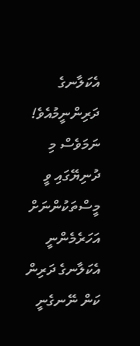އެކަލާނގެ ދަރިންނީމުއެވެ! ނަމަވެސް މި ދުނިޔޭގައި ވީ މީސްތަކުންނަށް އަހަރެމެންނީ އެކަލާނގެ ދަރިން ކަން ނޭނގެނީ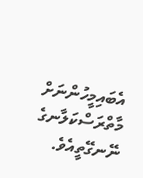އެބައިމީހުންނަށް މާތްރަސްކަލާނގެ ނޭނގޭތީއެވެ.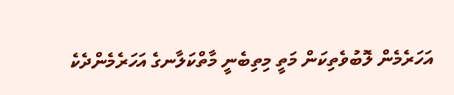އަހަރެމެން ލޮބުވެތިކަން މަތީ މިތިބެނީ މާތްކަލާނގެ އަހަރެމެންދެކެ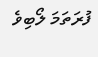ފުރަތަމަ ލޯބިވެ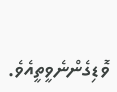ވޮޑިގެންނެވީތީއެވެ.